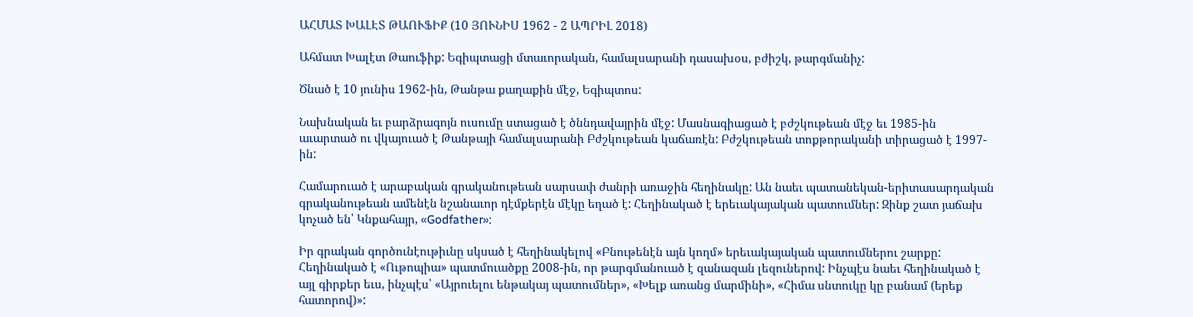ԱՀՄԱՏ ԽԱԼԷՏ ԹԱՈՒՖԻՔ (10 ՅՈՒՆԻՍ 1962 - 2 ԱՊՐԻԼ 2018)

Ահմատ Խալէտ Թաուֆիք: Եգիպտացի մտաւորական, համալսարանի դասախօս, բժիշկ, թարգմանիչ:

Ծնած է 10 յունիս 1962-ին, Թանթա քաղաքին մէջ, Եգիպտոս:

Նախնական եւ բարձրագոյն ուսումը ստացած է ծննդավայրին մէջ: Մասնագիացած է բժշկութեան մէջ եւ 1985-ին աւարտած ու վկայուած է Թանթայի համալսարանի Բժշկութեան կաճառէն: Բժշկութեան տոքթորականի տիրացած է 1997-ին:

Համարուած է արաբական գրականութեան սարսափ ժանրի առաջին հեղինակը: Ան նաեւ պատանեկան-երիտասարդական գրականութեան ամենէն նշանաւոր դէմքերէն մէկը եղած է: Հեղինակած է երեւակայական պատումներ: Զինք շատ յաճախ կոչած են՝ Կնքահայր, «Godfather»:

Իր գրական գործունէութիւնը սկսած է հեղինակելով «Բնութենէն այն կողմ» երեւակայական պատումներու շարքը: Հեղինակած է «Ութոպիա» պատմուածքը 2008-ին, որ թարգմանուած է զանազան լեզուներով: Ինչպէս նաեւ հեղինակած է այլ գիրքեր եւս, ինչպէս՝ «Այրուելու ենթակայ պատումներ», «Խելք առանց մարմինի», «Հիմա սնտուկը կը բանամ (երեք հատորով)»: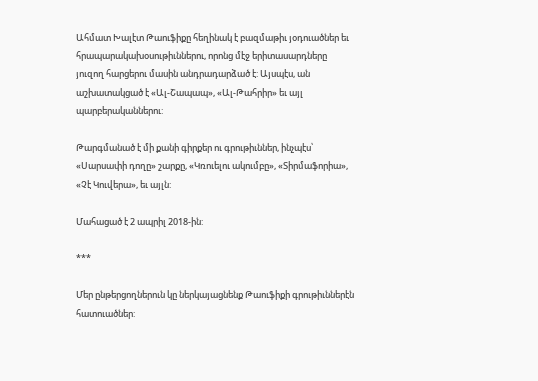Ահմատ Խալէտ Թաուֆիքը հեղինակ է բազմաթիւ յօդուածներ եւ հրապարակախօսութիւններու, որոնց մէջ երիտասարդները յուզող հարցերու մասին անդրադարձած է: Այսպէս, ան աշխատակցած է «Ալ-Շապապ», «Ալ-Թահրիր» եւ այլ պարբերականներու:

Թարգմանած է մի քանի գիրքեր ու գրութիւններ, ինչպէս՝ «Սարսափի դողը» շարքը, «Կռուելու ակումբը», «Տիրմաֆորիա», «Չէ Կուվերա», եւ այլն:

Մահացած է 2 ապրիլ 2018-ին:

***

Մեր ընթերցողներուն կը ներկայացնենք Թաուֆիքի գրութիւններէն հատուածներ: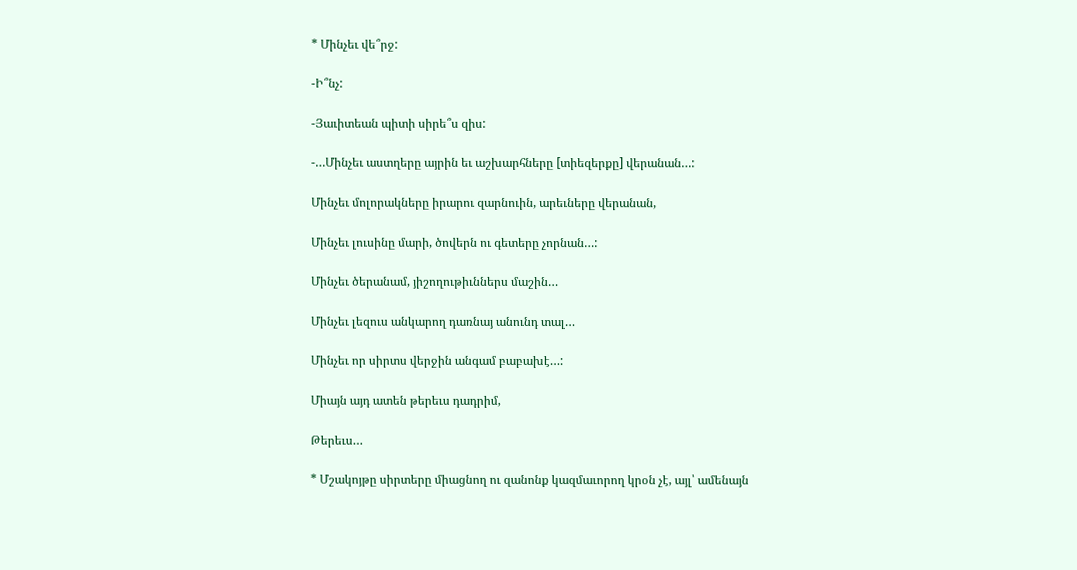* Մինչեւ վե՞րջ:

-Ի՞նչ:

-Յաւիտեան պիտի սիրե՞ս զիս:

-…Մինչեւ աստղերը այրին եւ աշխարհները [տիեզերքը] վերանան…:

Մինչեւ մոլորակները իրարու զարնուին, արեւները վերանան,

Մինչեւ լուսինը մարի, ծովերն ու գետերը չորնան…:

Մինչեւ ծերանամ, յիշողութիւններս մաշին…

Մինչեւ լեզուս անկարող դառնայ անունդ տալ…

Մինչեւ որ սիրտս վերջին անգամ բաբախէ…:

Միայն այդ ատեն թերեւս դադրիմ,

Թերեւս…

* Մշակոյթը սիրտերը միացնող ու զանոնք կազմաւորող կրօն չէ, այլ՝ ամենայն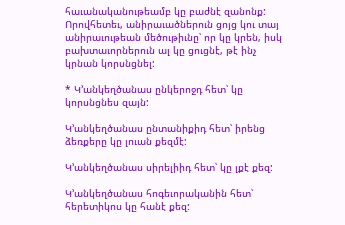հաւանականութեամբ կը բաժնէ զանոնք: Որովհետեւ, անիրաւածներուն ցոյց կու տայ անիրաւութեան մեծութիւնը՝ որ կը կրեն, իսկ բախտաւորներուն ալ կը ցուցնէ, թէ ինչ կրնան կորսնցնել:

* Կ՚անկեղծանաս ընկերոջդ հետ՝ կը կորսնցնես զայն:

Կ՚անկեղծանաս ընտանիքիդ հետ՝ իրենց ձեռքերը կը լուան քեզմէ:

Կ՚անկեղծանաս սիրելիիդ հետ՝ կը լքէ քեզ:

Կ՚անկեղծանաս հոգեւորականին հետ՝ հերետիկոս կը հանէ քեզ: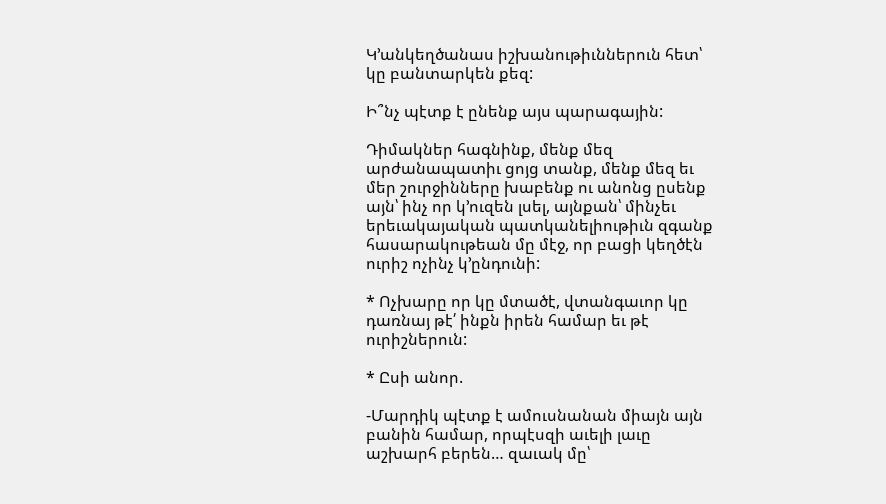Կ՚անկեղծանաս իշխանութիւններուն հետ՝ կը բանտարկեն քեզ:

Ի՞նչ պէտք է ընենք այս պարագային:

Դիմակներ հագնինք, մենք մեզ արժանապատիւ ցոյց տանք, մենք մեզ եւ մեր շուրջինները խաբենք ու անոնց ըսենք այն՝ ինչ որ կ՚ուզեն լսել, այնքան՝ մինչեւ երեւակայական պատկանելիութիւն զգանք հասարակութեան մը մէջ, որ բացի կեղծէն ուրիշ ոչինչ կ՚ընդունի:

* Ոչխարը որ կը մտածէ, վտանգաւոր կը դառնայ թէ՛ ինքն իրեն համար եւ թէ ուրիշներուն:

* Ըսի անոր.

-Մարդիկ պէտք է ամուսնանան միայն այն բանին համար, որպէսզի աւելի լաւը աշխարհ բերեն… զաւակ մը՝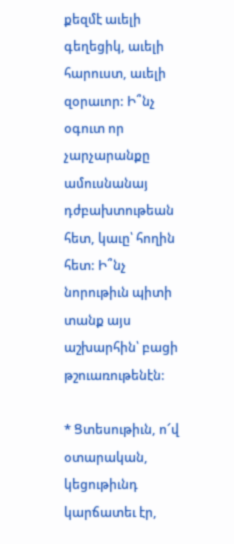քեզմէ աւելի գեղեցիկ, աւելի հարուստ, աւելի զօրաւոր: Ի՞նչ օգուտ որ չարչարանքը ամուսնանայ դժբախտութեան հետ, կաւը՝ հողին հետ: Ի՞նչ նորութիւն պիտի տանք այս աշխարհին՝ բացի թշուառութենէն:

* Ցտեսութիւն, ո՜վ օտարական, կեցութիւնդ կարճատեւ էր,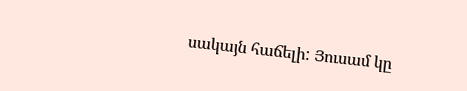սակայն հաճելի: Յուսամ կը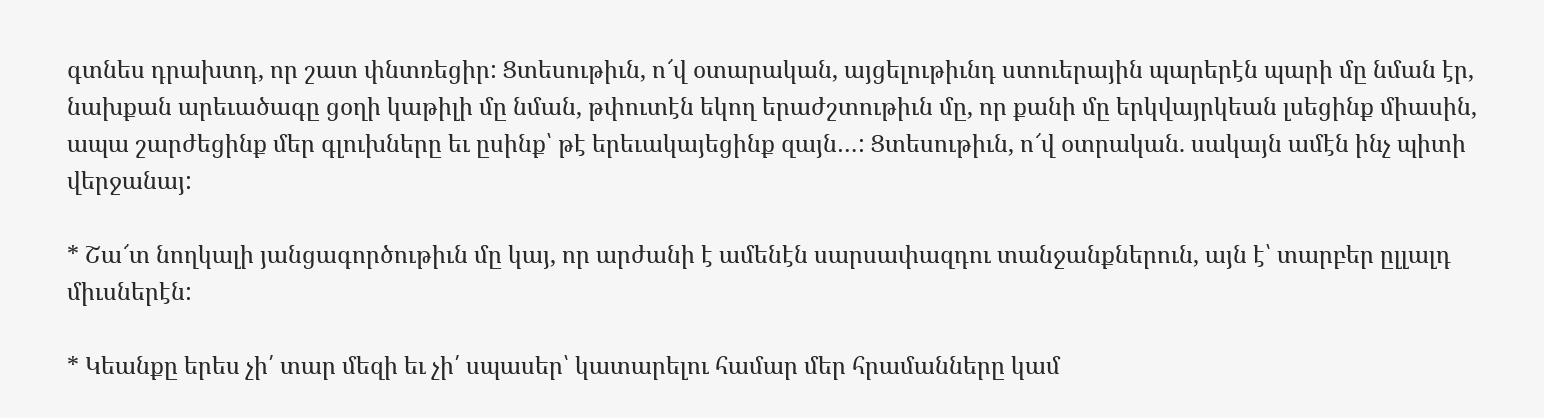գտնես դրախտդ, որ շատ փնտռեցիր: Ցտեսութիւն, ո՜վ օտարական, այցելութիւնդ ստուերային պարերէն պարի մը նման էր, նախքան արեւածագը ցօղի կաթիլի մը նման, թփուտէն եկող երաժշտութիւն մը, որ քանի մը երկվայրկեան լսեցինք միասին, ապա շարժեցինք մեր գլուխները եւ ըսինք՝ թէ երեւակայեցինք զայն…: Ցտեսութիւն, ո՜վ օտրական. սակայն ամէն ինչ պիտի վերջանայ:

* Շա՜տ նողկալի յանցագործութիւն մը կայ, որ արժանի է ամենէն սարսափազդու տանջանքներուն, այն է՝ տարբեր ըլլալդ միւսներէն:

* Կեանքը երես չի՛ տար մեզի եւ չի՛ սպասեր՝ կատարելու համար մեր հրամանները կամ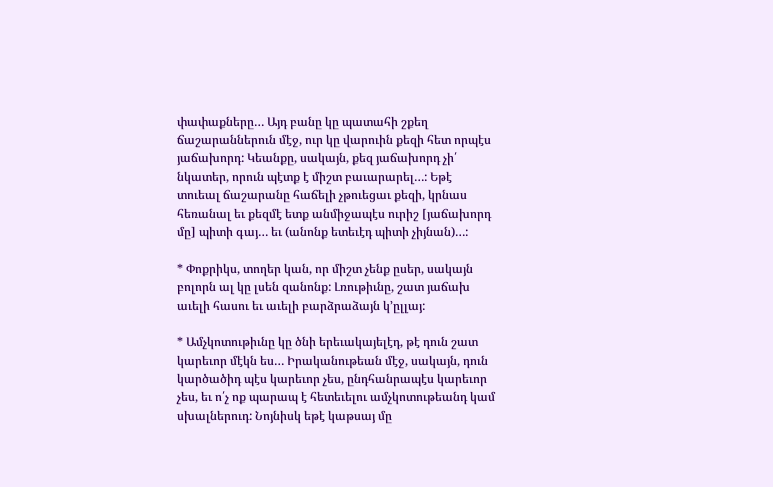փափաքները… Այդ բանը կը պատահի շքեղ ճաշարաններուն մէջ, ուր կը վարուին քեզի հետ որպէս յաճախորդ: Կեանքը, սակայն, քեզ յաճախորդ չի՛ նկատեր, որուն պէտք է միշտ բաւարարել…: Եթէ տուեալ ճաշարանը հաճելի չթուեցաւ քեզի, կրնաս հեռանալ եւ քեզմէ ետք անմիջապէս ուրիշ [յաճախորդ մը] պիտի գայ… եւ (անոնք ետեւէդ պիտի չիյնան)…:

* Փոքրիկս, տողեր կան, որ միշտ չենք ըսեր, սակայն բոլորն ալ կը լսեն զանոնք: Լռութիւնը, շատ յաճախ աւելի հասու եւ աւելի բարձրաձայն կ՚ըլլայ:

* Ամչկոտութիւնը կը ծնի երեւակայելէդ, թէ դուն շատ կարեւոր մէկն ես… Իրականութեան մէջ, սակայն, դուն կարծածիդ պէս կարեւոր չես, ընդհանրապէս կարեւոր չես, եւ ո՛չ ոք պարապ է հետեւելու ամչկոտութեանդ կամ սխալներուդ: Նոյնիսկ եթէ կաթսայ մը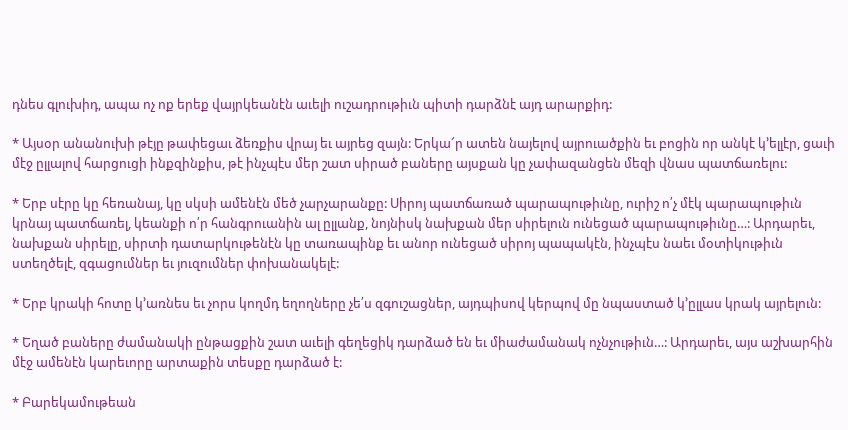դնես գլուխիդ, ապա ոչ ոք երեք վայրկեանէն աւելի ուշադրութիւն պիտի դարձնէ այդ արարքիդ:

* Այսօր անանուխի թէյը թափեցաւ ձեռքիս վրայ եւ այրեց զայն: Երկա՜ր ատեն նայելով այրուածքին եւ բոցին որ անկէ կ՚ելլէր, ցաւի մէջ ըլլալով հարցուցի ինքզինքիս, թէ ինչպէս մեր շատ սիրած բաները այսքան կը չափազանցեն մեզի վնաս պատճառելու:

* Երբ սէրը կը հեռանայ, կը սկսի ամենէն մեծ չարչարանքը: Սիրոյ պատճառած պարապութիւնը, ուրիշ ո՛չ մէկ պարապութիւն կրնայ պատճառել, կեանքի ո՛ր հանգրուանին ալ ըլլանք, նոյնիսկ նախքան մեր սիրելուն ունեցած պարապութիւնը…: Արդարեւ, նախքան սիրելը, սիրտի դատարկութենէն կը տառապինք եւ անոր ունեցած սիրոյ պապակէն, ինչպէս նաեւ մօտիկութիւն ստեղծելէ, զգացումներ եւ յուզումներ փոխանակելէ:

* Երբ կրակի հոտը կ՚առնես եւ չորս կողմդ եղողները չե՛ս զգուշացներ, այդպիսով կերպով մը նպաստած կ՚ըլլաս կրակ այրելուն:

* Եղած բաները ժամանակի ընթացքին շատ աւելի գեղեցիկ դարձած են եւ միաժամանակ ոչնչութիւն…: Արդարեւ, այս աշխարհին մէջ ամենէն կարեւորը արտաքին տեսքը դարձած է:

* Բարեկամութեան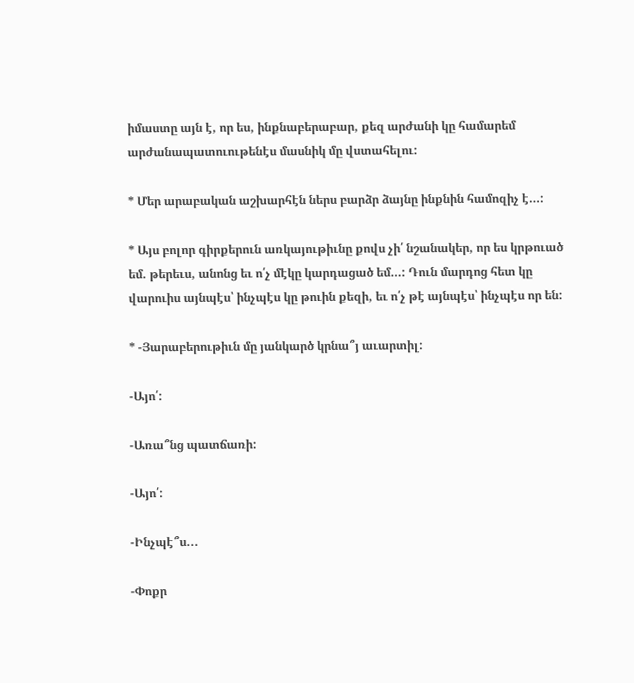իմաստը այն է, որ ես, ինքնաբերաբար, քեզ արժանի կը համարեմ արժանապատուութենէս մասնիկ մը վստահելու:

* Մեր արաբական աշխարհէն ներս բարձր ձայնը ինքնին համոզիչ է…:

* Այս բոլոր գիրքերուն առկայութիւնը քովս չի՛ նշանակեր, որ ես կրթուած եմ. թերեւս, անոնց եւ ո՛չ մէկը կարդացած եմ…: Դուն մարդոց հետ կը վարուիս այնպէս՝ ինչպէս կը թուին քեզի, եւ ո՛չ թէ այնպէս՝ ինչպէս որ են:

* -Յարաբերութիւն մը յանկարծ կրնա՞յ աւարտիլ:

-Այո՛:

-Առա՞նց պատճառի:

-Այո՛:

-Ինչպէ՞ս...

-Փոքր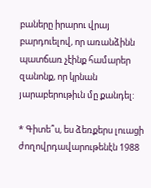բաները իրարու վրայ բարդուելով, որ առանձինն պատճառ չէինք համարեր զանոնք, որ կրնան յարաբերութիւն մը քանդել:

* Գիտե՞ս, ես ձեռքերս լուացի ժողովրդավարութենէն 1988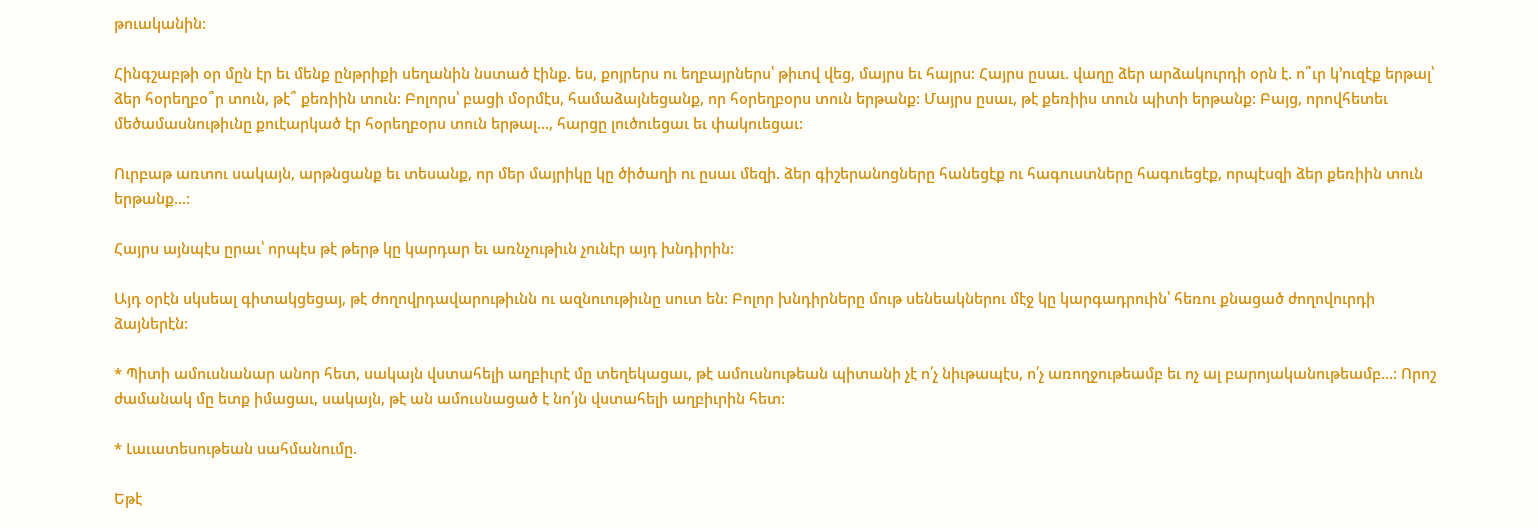թուականին:

Հինգշաբթի օր մըն էր եւ մենք ընթրիքի սեղանին նստած էինք. ես, քոյրերս ու եղբայրներս՝ թիւով վեց, մայրս եւ հայրս: Հայրս ըսաւ. վաղը ձեր արձակուրդի օրն է. ո՞ւր կ՚ուզէք երթալ՝ ձեր հօրեղբօ՞ր տուն, թէ՞ քեռիին տուն: Բոլորս՝ բացի մօրմէս, համաձայնեցանք, որ հօրեղբօրս տուն երթանք: Մայրս ըսաւ, թէ քեռիիս տուն պիտի երթանք: Բայց, որովհետեւ մեծամասնութիւնը քուէարկած էր հօրեղբօրս տուն երթալ..., հարցը լուծուեցաւ եւ փակուեցաւ:

Ուրբաթ առտու սակայն, արթնցանք եւ տեսանք, որ մեր մայրիկը կը ծիծաղի ու ըսաւ մեզի. ձեր գիշերանոցները հանեցէք ու հագուստները հագուեցէք, որպէսզի ձեր քեռիին տուն երթանք...:

Հայրս այնպէս ըրաւ՝ որպէս թէ թերթ կը կարդար եւ առնչութիւն չունէր այդ խնդիրին:

Այդ օրէն սկսեալ գիտակցեցայ, թէ ժողովրդավարութիւնն ու ազնուութիւնը սուտ են: Բոլոր խնդիրները մութ սենեակներու մէջ կը կարգադրուին՝ հեռու քնացած ժողովուրդի ձայներէն:

* Պիտի ամուսնանար անոր հետ, սակայն վստահելի աղբիւրէ մը տեղեկացաւ, թէ ամուսնութեան պիտանի չէ ո՛չ նիւթապէս, ո՛չ առողջութեամբ եւ ոչ ալ բարոյականութեամբ...: Որոշ ժամանակ մը ետք իմացաւ, սակայն, թէ ան ամուսնացած է նո՛յն վստահելի աղբիւրին հետ:

* Լաւատեսութեան սահմանումը.

Եթէ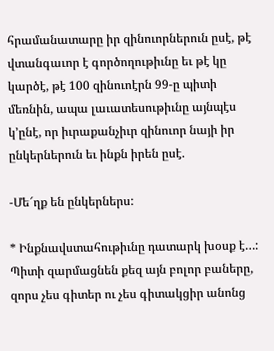հրամանատարը իր զինուորներուն ըսէ, թէ վտանգաւոր է գործողութիւնը եւ թէ կը կարծէ, թէ 100 զինուոէրն 99-ը պիտի մեռնին, ապա լաւատեսութիւնը այնպէս կ՚ընէ, որ իւրաքանչիւր զինուոր նայի իր ընկերներուն եւ ինքն իրեն ըսէ.

-Մե՜ղք են ընկերներս:

* Ինքնավստահութիւնը դատարկ խօսք է…: Պիտի զարմացնեն քեզ այն բոլոր բաները, զորս չես գիտեր ու չես գիտակցիր անոնց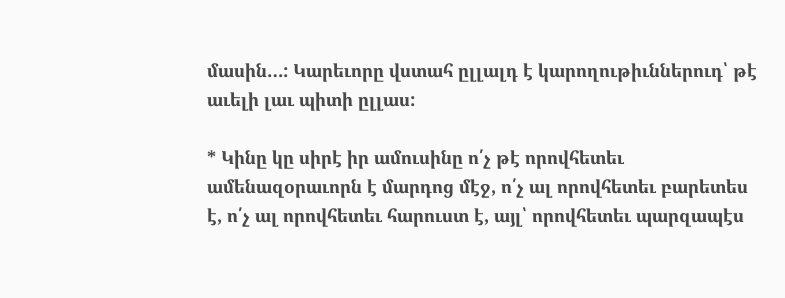մասին…: Կարեւորը վստահ ըլլալդ է կարողութիւններուդ՝ թէ աւելի լաւ պիտի ըլլաս:

* Կինը կը սիրէ իր ամուսինը ո՛չ թէ որովհետեւ ամենազօրաւորն է մարդոց մէջ, ո՛չ ալ որովհետեւ բարետես է, ո՛չ ալ որովհետեւ հարուստ է, այլ՝ որովհետեւ պարզապէս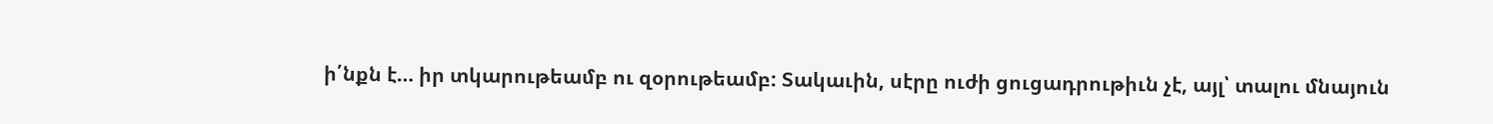ի՛նքն է… իր տկարութեամբ ու զօրութեամբ: Տակաւին, սէրը ուժի ցուցադրութիւն չէ, այլ՝ տալու մնայուն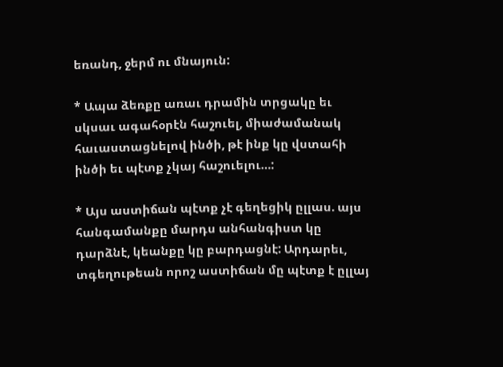եռանդ, ջերմ ու մնայուն:

* Ապա ձեռքը առաւ դրամին տրցակը եւ սկսաւ ագահօրէն հաշուել, միաժամանակ հաւաստացնելով ինծի, թէ ինք կը վստահի ինծի եւ պէտք չկայ հաշուելու…:

* Այս աստիճան պէտք չէ գեղեցիկ ըլլաս. այս հանգամանքը մարդս անհանգիստ կը դարձնէ, կեանքը կը բարդացնէ: Արդարեւ, տգեղութեան որոշ աստիճան մը պէտք է ըլլայ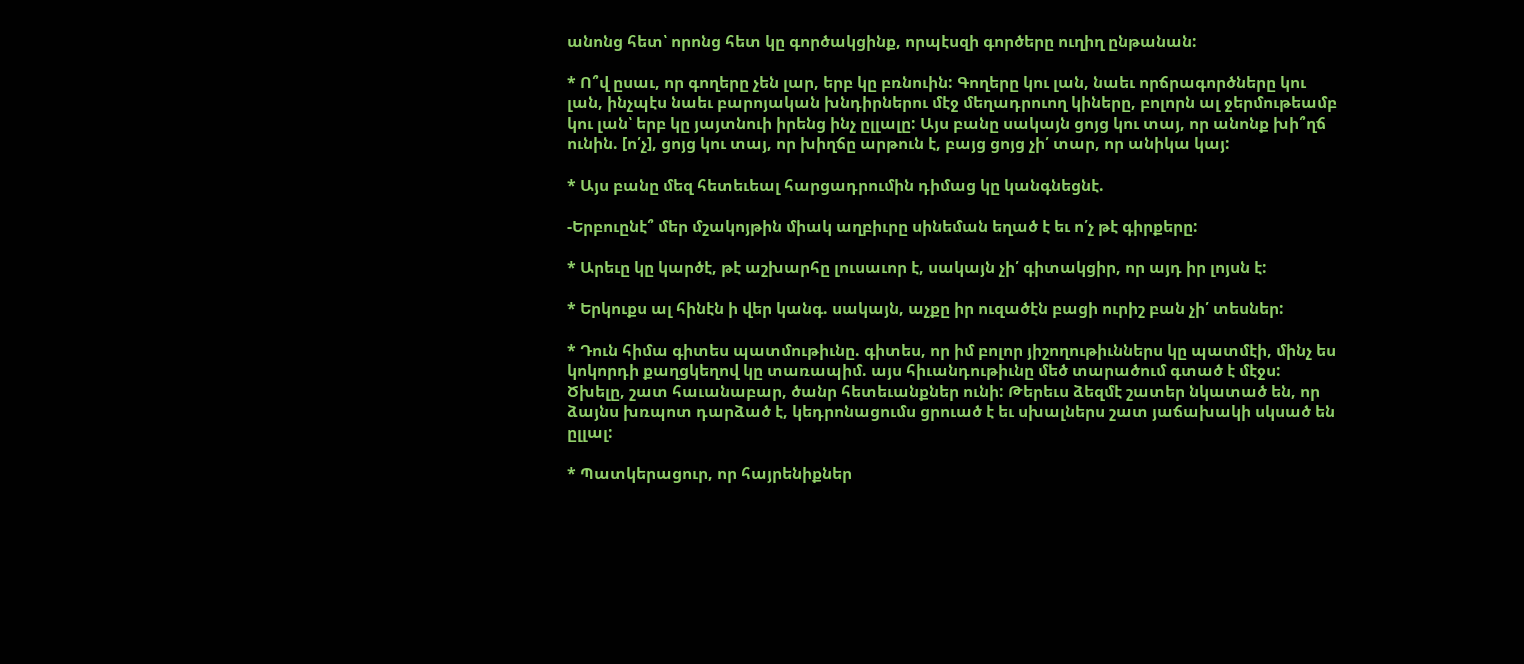անոնց հետ՝ որոնց հետ կը գործակցինք, որպէսզի գործերը ուղիղ ընթանան:

* Ո՞վ ըսաւ, որ գողերը չեն լար, երբ կը բռնուին: Գողերը կու լան, նաեւ որճրագործները կու լան, ինչպէս նաեւ բարոյական խնդիրներու մէջ մեղադրուող կիները, բոլորն ալ ջերմութեամբ կու լան՝ երբ կը յայտնուի իրենց ինչ ըլլալը: Այս բանը սակայն ցոյց կու տայ, որ անոնք խի՞ղճ ունին. [ո՛չ], ցոյց կու տայ, որ խիղճը արթուն է, բայց ցոյց չի՛ տար, որ անիկա կայ:

* Այս բանը մեզ հետեւեալ հարցադրումին դիմաց կը կանգնեցնէ.

-Երբուընէ՞ մեր մշակոյթին միակ աղբիւրը սինեման եղած է եւ ո՛չ թէ գիրքերը:

* Արեւը կը կարծէ, թէ աշխարհը լուսաւոր է, սակայն չի՛ գիտակցիր, որ այդ իր լոյսն է:

* Երկուքս ալ հինէն ի վեր կանգ. սակայն, աչքը իր ուզածէն բացի ուրիշ բան չի՛ տեսներ:

* Դուն հիմա գիտես պատմութիւնը. գիտես, որ իմ բոլոր յիշողութիւններս կը պատմէի, մինչ ես կոկորդի քաղցկեղով կը տառապիմ. այս հիւանդութիւնը մեծ տարածում գտած է մէջս: Ծխելը, շատ հաւանաբար, ծանր հետեւանքներ ունի: Թերեւս ձեզմէ շատեր նկատած են, որ ձայնս խռպոտ դարձած է, կեդրոնացումս ցրուած է եւ սխալներս շատ յաճախակի սկսած են ըլլալ:

* Պատկերացուր, որ հայրենիքներ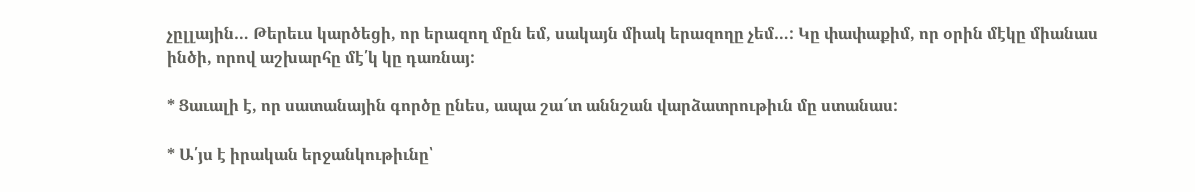չըլլային… Թերեւս կարծեցի, որ երազող մըն եմ, սակայն միակ երազողը չեմ…: Կը փափաքիմ, որ օրին մէկը միանաս ինծի, որով աշխարհը մէ՛կ կը դառնայ:

* Ցաւալի է, որ սատանային գործը ընես, ապա շա՜տ աննշան վարձատրութիւն մը ստանաս:

* Ա՛յս է իրական երջանկութիւնը՝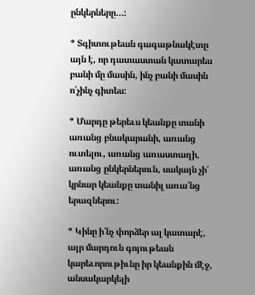ընկերները…:

* Տգիտութեան գագաթնակէտը այն է, որ դատաստան կատարես բանի մը մասին, ինչ բանի մասին ո՛չինչ գիտես:

* Մարդը թերեւս կեանքը տանի առանց բնակարանի, առանց ուտելու, առանց առաստաղի, առանց ընկերներուն, սակայն չի՛ կրնար կեանքը տանիլ առա՛նց երազներու:

* Կինը ի՛նչ փորձեր ալ կատարէ, այր մարդուն գոյութեան կարեւորութիւնը իր կեանքին մէջ, անսակարկելի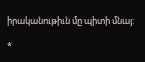իրականութիւն մը պիտի մնայ:

*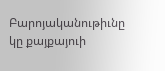Բարոյականութիւնը կը քայքայուի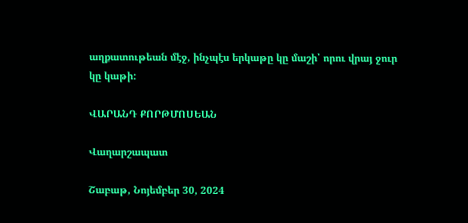աղքատութեան մէջ, ինչպէս երկաթը կը մաշի՝ որու վրայ ջուր կը կաթի:

ՎԱՐԱՆԴ ՔՈՐԹՄՈՍԵԱՆ

Վաղարշապատ

Շաբաթ, Նոյեմբեր 30, 2024